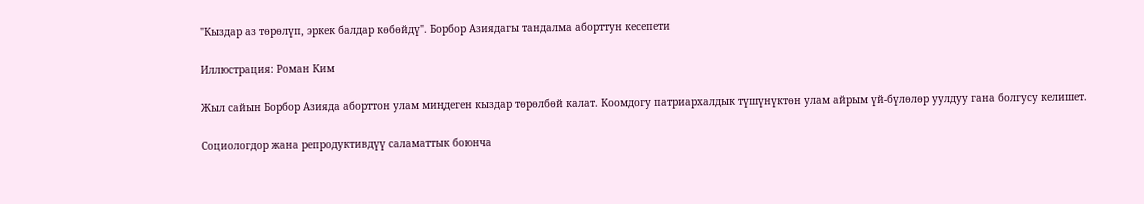"Кыздар аз төрөлүп, эркек балдар көбөйдү". Борбор Азиядагы тандалма аборттун кесепети

Иллюстрация: Роман Ким

Жыл сайын Борбор Азияда аборттон улам миңдеген кыздар төрөлбөй калат. Коомдогу патриархалдык түшүнүктөн улам айрым үй-бүлөлөр уулдуу гана болгусу келишет.

Социологдор жана репродуктивдүү саламаттык боюнча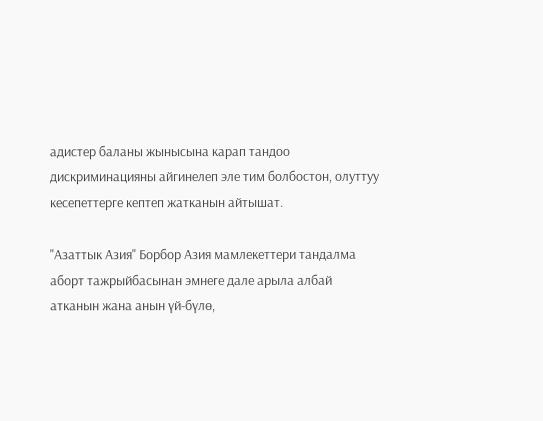адистер баланы жынысына карап тандоо дискриминацияны айгинелеп эле тим болбостон, олуттуу кесепеттерге кептеп жатканын айтышат.

"Азаттык Азия" Борбор Азия мамлекеттери тандалма аборт тажрыйбасынан эмнеге дале арыла албай атканын жана анын үй-бүлө,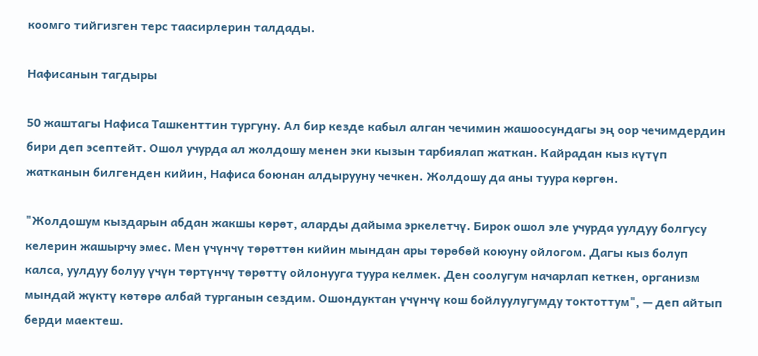коомго тийгизген терс таасирлерин талдады.

Нафисанын тагдыры

50 жаштагы Нафиса Ташкенттин тургуну. Ал бир кезде кабыл алган чечимин жашоосундагы эң оор чечимдердин бири деп эсептейт. Ошол учурда ал жолдошу менен эки кызын тарбиялап жаткан. Кайрадан кыз күтүп жатканын билгенден кийин, Нафиса боюнан алдырууну чечкен. Жолдошу да аны туура көргөн.

"Жолдошум кыздарын абдан жакшы көрөт, аларды дайыма эркелетчү. Бирок ошол эле учурда уулдуу болгусу келерин жашырчу эмес. Мен үчүнчү төрөттөн кийин мындан ары төрөбөй коюуну ойлогом. Дагы кыз болуп калса, уулдуу болуу үчүн төртүнчү төрөттү ойлонууга туура келмек. Ден соолугум начарлап кеткен, организм мындай жүктү көтөрө албай турганын сездим. Ошондуктан үчүнчү кош бойлуулугумду токтоттум", — деп айтып берди маектеш.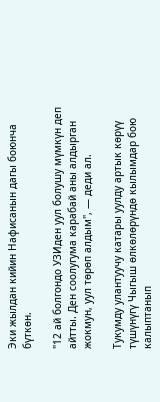Эки жылдан кийин Нафисанын дагы боюнча бүткөн.

"12 ай болгондо УЗИден уул болушу мүмкүн деп айтты. Ден соолугума карабай аны алдырган жокмун, уул төрөп алдым", — деди ал.

Тукумду улантуучу катары уулду артык көрүү түшүнүгү Чыгыш өлкөлөрүндө кылымдар бою калыптанып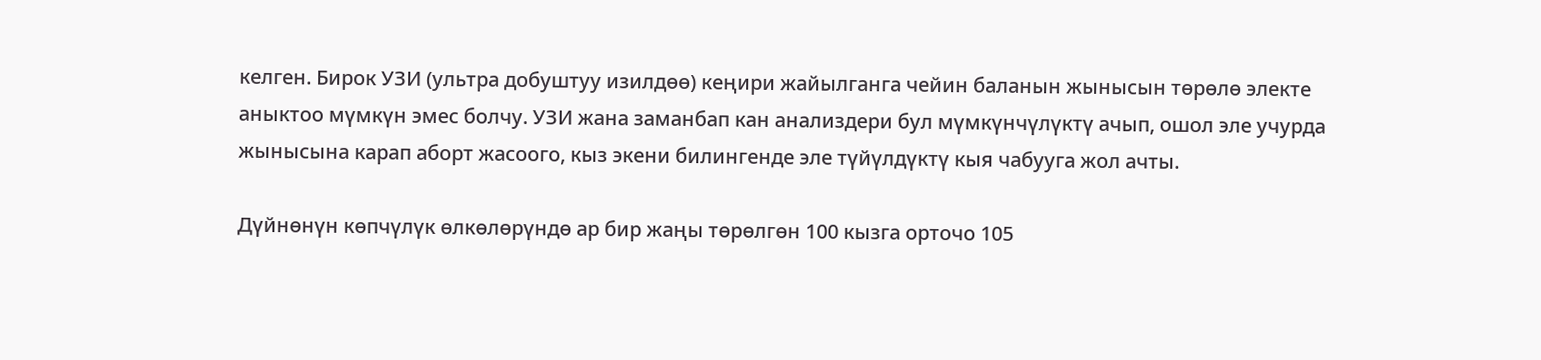келген. Бирок УЗИ (ультра добуштуу изилдөө) кеңири жайылганга чейин баланын жынысын төрөлө электе аныктоо мүмкүн эмес болчу. УЗИ жана заманбап кан анализдери бул мүмкүнчүлүктү ачып, ошол эле учурда жынысына карап аборт жасоого, кыз экени билингенде эле түйүлдүктү кыя чабууга жол ачты.

Дүйнөнүн көпчүлүк өлкөлөрүндө ар бир жаңы төрөлгөн 100 кызга орточо 105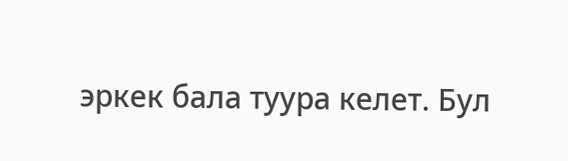эркек бала туура келет. Бул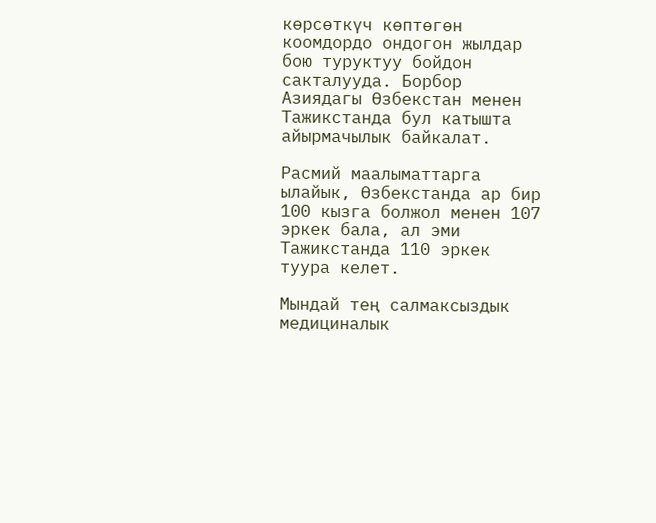көрсөткүч көптөгөн коомдордо ондогон жылдар бою туруктуу бойдон сакталууда. Борбор Азиядагы Өзбекстан менен Тажикстанда бул катышта айырмачылык байкалат.

Расмий маалыматтарга ылайык, Өзбекстанда ар бир 100 кызга болжол менен 107 эркек бала, ал эми Тажикстанда 110 эркек туура келет.

Мындай тең салмаксыздык медициналык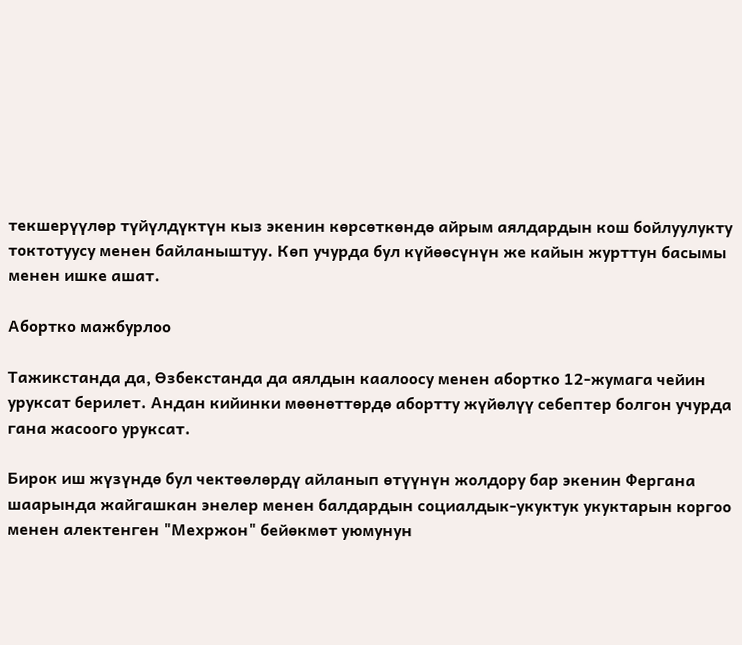текшерүүлөр түйүлдүктүн кыз экенин көрсөткөндө айрым аялдардын кош бойлуулукту токтотуусу менен байланыштуу. Көп учурда бул күйөөсүнүн же кайын журттун басымы менен ишке ашат.

Абортко мажбурлоо

Тажикстанда да, Өзбекстанда да аялдын каалоосу менен абортко 12-жумага чейин уруксат берилет. Андан кийинки мөөнөттөрдө абортту жүйөлүү себептер болгон учурда гана жасоого уруксат.

Бирок иш жүзүндө бул чектөөлөрдү айланып өтүүнүн жолдору бар экенин Фергана шаарында жайгашкан энелер менен балдардын социалдык-укуктук укуктарын коргоо менен алектенген "Мехржон" бейөкмөт уюмунун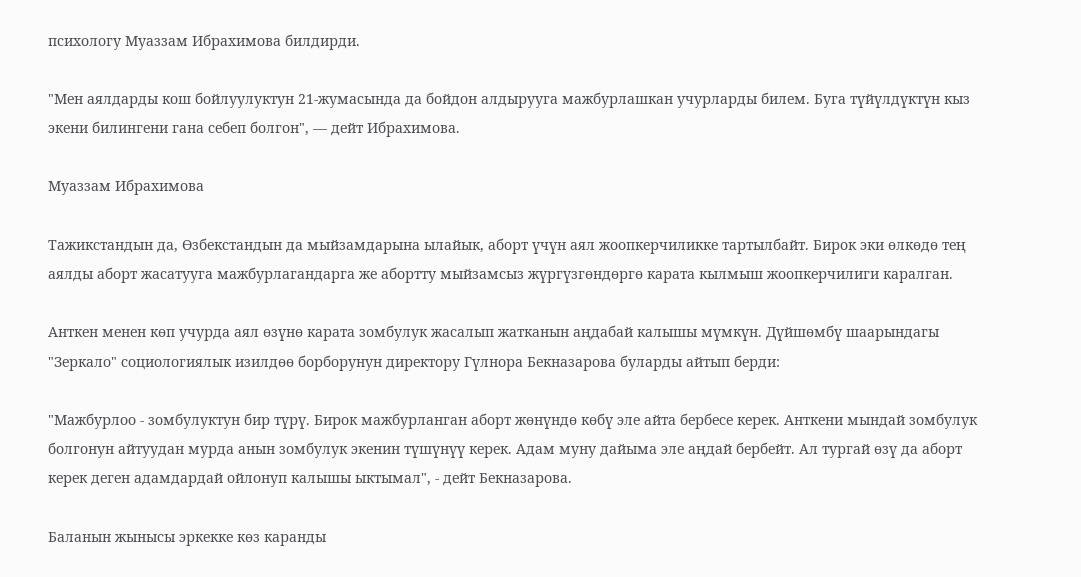психологу Муаззам Ибрахимова билдирди.

"Мен аялдарды кош бойлуулуктун 21-жумасында да бойдон алдырууга мажбурлашкан учурларды билем. Буга түйүлдүктүн кыз экени билингени гана себеп болгон", — дейт Ибрахимова.

Муаззам Ибрахимова

Тажикстандын да, Өзбекстандын да мыйзамдарына ылайык, аборт үчүн аял жоопкерчиликке тартылбайт. Бирок эки өлкөдө тең аялды аборт жасатууга мажбурлагандарга же абортту мыйзамсыз жүргүзгөндөргө карата кылмыш жоопкерчилиги каралган.

Анткен менен көп учурда аял өзүнө карата зомбулук жасалып жатканын аңдабай калышы мүмкүн. Дүйшөмбү шаарындагы "Зеркало" социологиялык изилдөө борборунун директору Гүлнора Бекназарова буларды айтып берди:

"Мажбурлоо - зомбулуктун бир түрү. Бирок мажбурланган аборт жөнүндө көбү эле айта бербесе керек. Анткени мындай зомбулук болгонун айтуудан мурда анын зомбулук экенин түшүнүү керек. Адам муну дайыма эле аңдай бербейт. Ал тургай өзү да аборт керек деген адамдардай ойлонуп калышы ыктымал", - дейт Бекназарова.

Баланын жынысы эркекке көз каранды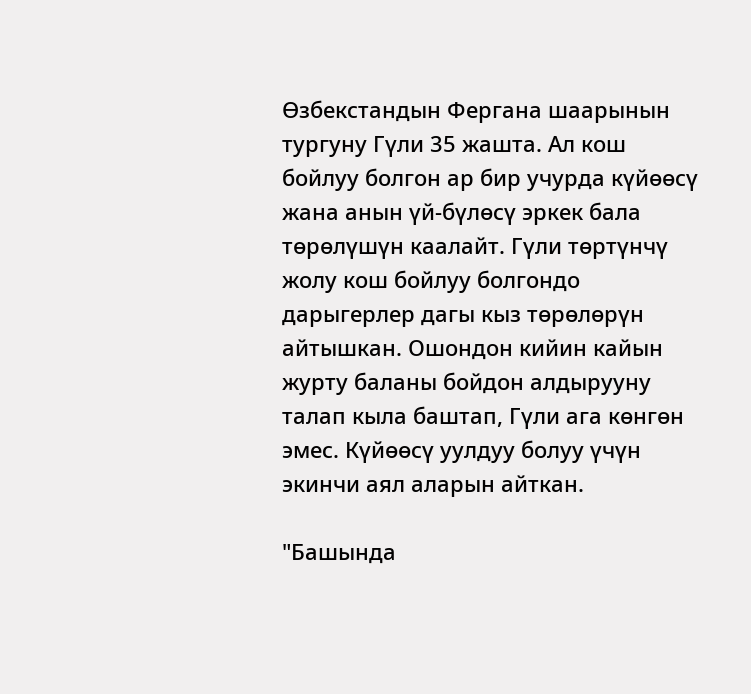Өзбекстандын Фергана шаарынын тургуну Гүли 35 жашта. Ал кош бойлуу болгон ар бир учурда күйөөсү жана анын үй-бүлөсү эркек бала төрөлүшүн каалайт. Гүли төртүнчү жолу кош бойлуу болгондо дарыгерлер дагы кыз төрөлөрүн айтышкан. Ошондон кийин кайын журту баланы бойдон алдырууну талап кыла баштап, Гүли ага көнгөн эмес. Күйөөсү уулдуу болуу үчүн экинчи аял аларын айткан.

"Башында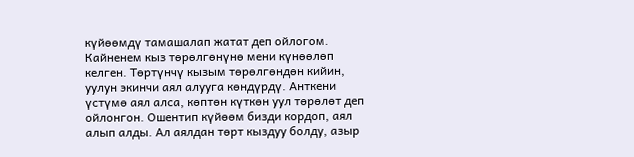күйөөмдү тамашалап жатат деп ойлогом. Кайненем кыз төрөлгөнүнө мени күнөөлөп келген. Төртүнчү кызым төрөлгөндөн кийин, уулун экинчи аял алууга көндүрдү. Анткени үстүмө аял алса, көптөн күткөн уул төрөлөт деп ойлонгон. Ошентип күйөөм бизди кордоп, аял алып алды. Ал аялдан төрт кыздуу болду, азыр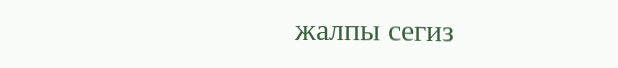жалпы сегиз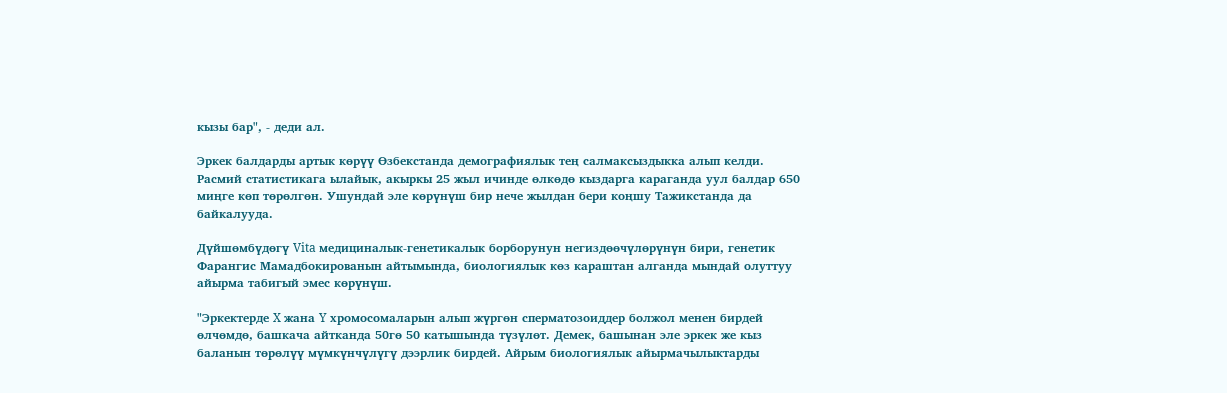кызы бар", - деди ал.

Эркек балдарды артык көрүү Өзбекстанда демографиялык тең салмаксыздыкка алып келди. Расмий статистикага ылайык, акыркы 25 жыл ичинде өлкөдө кыздарга караганда уул балдар 650 миңге көп төрөлгөн. Ушундай эле көрүнүш бир нече жылдан бери коңшу Тажикстанда да байкалууда.

Дүйшөмбүдөгү Vita медициналык-генетикалык борборунун негиздөөчүлөрүнүн бири, генетик Фарангис Мамадбокированын айтымында, биологиялык көз караштан алганда мындай олуттуу айырма табигый эмес көрүнүш.

"Эркектерде X жана Y хромосомаларын алып жүргөн сперматозоиддер болжол менен бирдей өлчөмдө, башкача айтканда 50гө 50 катышында түзүлөт. Демек, башынан эле эркек же кыз баланын төрөлүү мүмкүнчүлүгү дээрлик бирдей. Айрым биологиялык айырмачылыктарды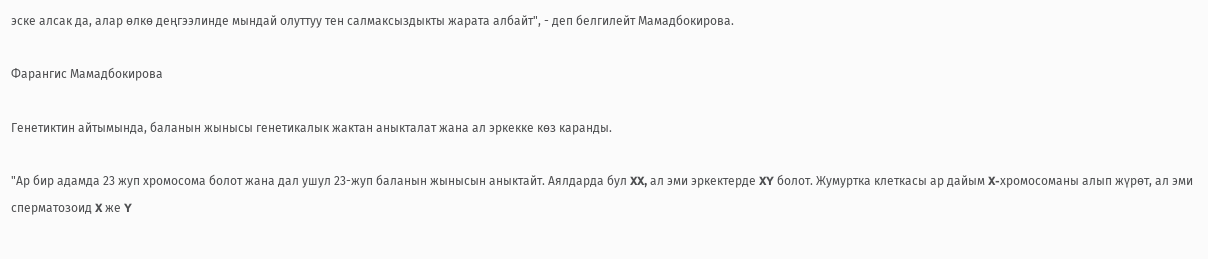эске алсак да, алар өлкө деңгээлинде мындай олуттуу тен салмаксыздыкты жарата албайт", - деп белгилейт Мамадбокирова.

Фарангис Мамадбокирова

Генетиктин айтымында, баланын жынысы генетикалык жактан аныкталат жана ал эркекке көз каранды.

"Ар бир адамда 23 жуп хромосома болот жана дал ушул 23-жуп баланын жынысын аныктайт. Аялдарда бул XX, ал эми эркектерде XY болот. Жумуртка клеткасы ар дайым X-хромосоманы алып жүрөт, ал эми сперматозоид X же Y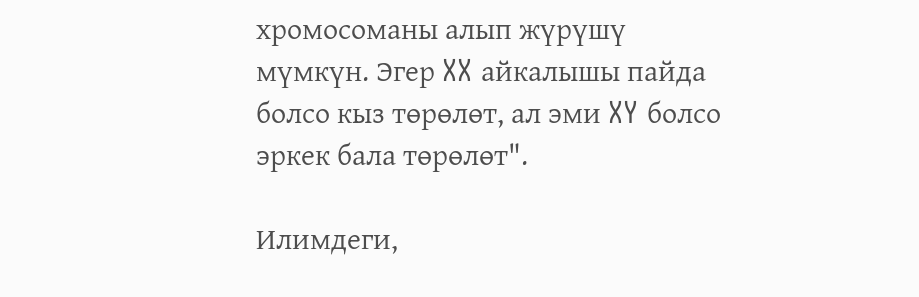хромосоманы алып жүрүшү мүмкүн. Эгер XX айкалышы пайда болсо кыз төрөлөт, ал эми XY болсо эркек бала төрөлөт".

Илимдеги,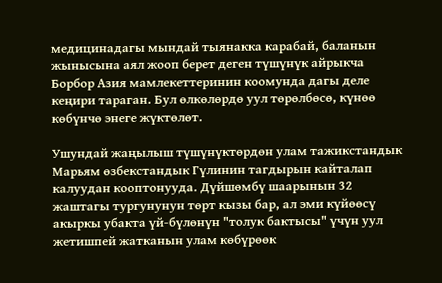медицинадагы мындай тыянакка карабай, баланын жынысына аял жооп берет деген түшүнүк айрыкча Борбор Азия мамлекеттеринин коомунда дагы деле кеңири тараган. Бул өлкөлөрдө уул төрөлбөсө, күнөө көбүнчө энеге жүктөлөт.

Ушундай жаңылыш түшүнүктөрдөн улам тажикстандык Марьям өзбекстандык Гүлинин тагдырын кайталап калуудан кооптонууда. Дүйшөмбү шаарынын 32 жаштагы тургунунун төрт кызы бар, ал эми күйөөсү акыркы убакта үй-бүлөнүн "толук бактысы" үчүн уул жетишпей жатканын улам көбүрөөк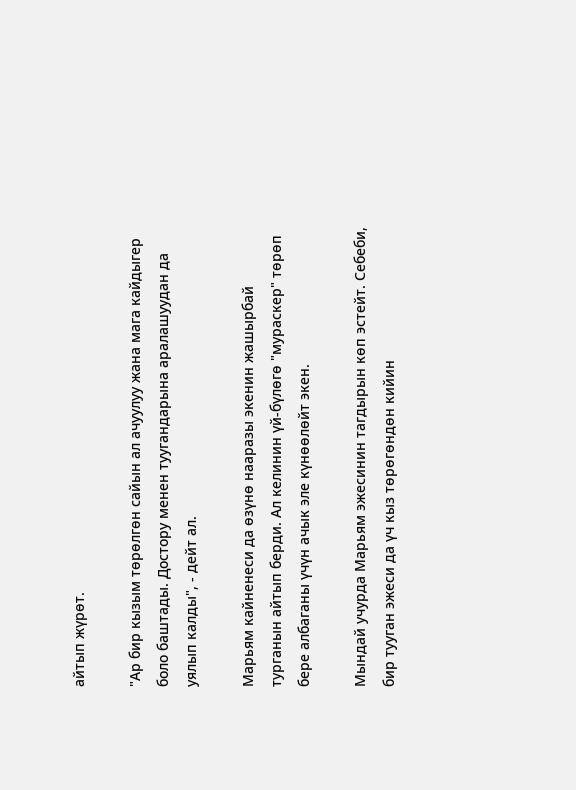айтып жүрөт.

"Ар бир кызым төрөлгөн сайын ал ачуулуу жана мага кайдыгер боло баштады. Достору менен туугандарына аралашуудан да уялып калды", - дейт ал.

Марьям кайненеси да өзүнө нааразы экенин жашырбай турганын айтып берди. Ал келинин үй-бүлөгө "мураскер" төрөп бере албаганы үчүн ачык эле күнөөлөйт экен.

Мындай учурда Марьям эжесинин тагдырын көп эстейт. Себеби, бир тууган эжеси да үч кыз төрөгөндөн кийин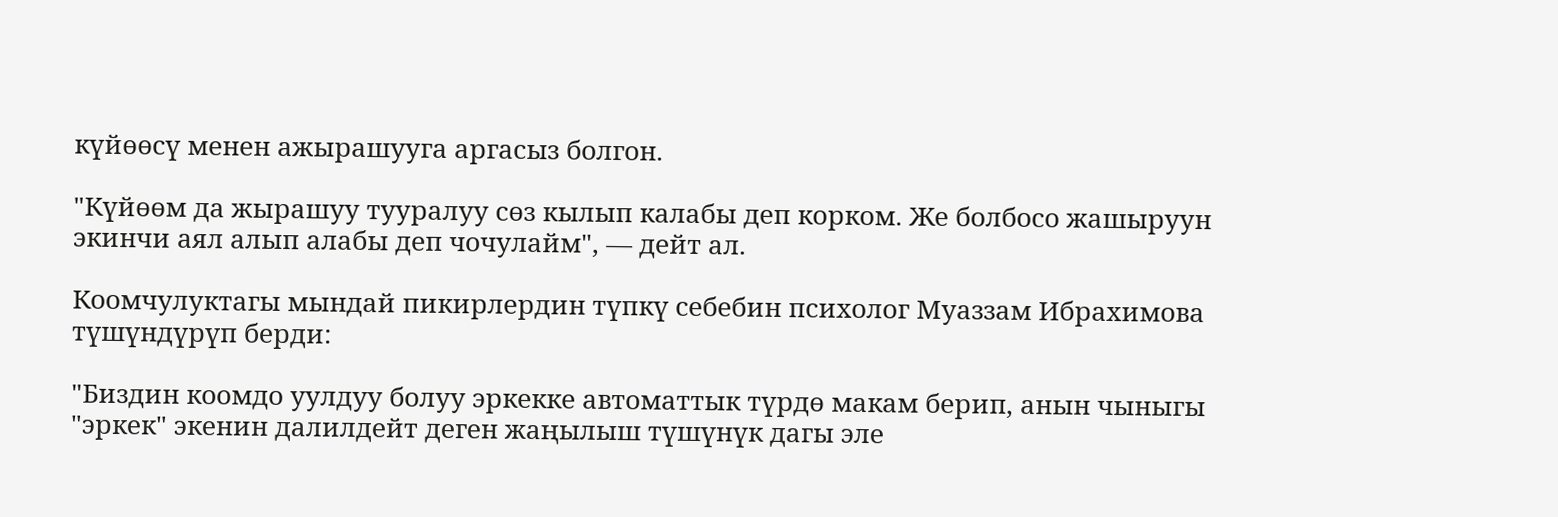күйөөсү менен ажырашууга аргасыз болгон.

"Күйөөм да жырашуу тууралуу сөз кылып калабы деп корком. Же болбосо жашыруун экинчи аял алып алабы деп чочулайм", — дейт ал.

Коомчулуктагы мындай пикирлердин түпкү себебин психолог Муаззам Ибрахимова түшүндүрүп берди:

"Биздин коомдо уулдуу болуу эркекке автоматтык түрдө макам берип, анын чыныгы "эркек" экенин далилдейт деген жаңылыш түшүнүк дагы эле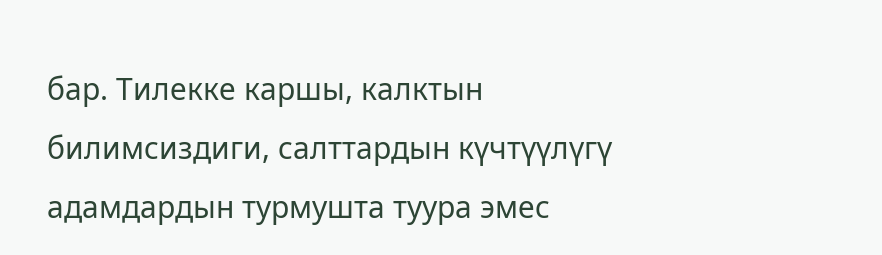бар. Тилекке каршы, калктын билимсиздиги, салттардын күчтүүлүгү адамдардын турмушта туура эмес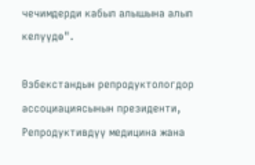чечимдерди кабыл алышына алып келүүдө".

Өзбекстандын репродуктологдор ассоциациясынын президенти, Репродуктивдүү медицина жана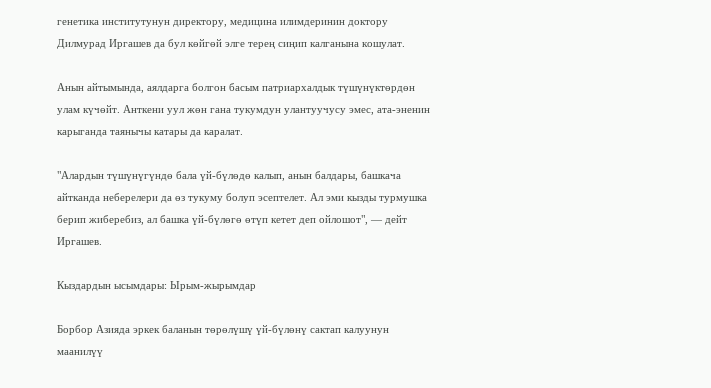генетика институтунун директору, медицина илимдеринин доктору Дилмурад Иргашев да бул көйгөй элге терең сиңип калганына кошулат.

Анын айтымында, аялдарга болгон басым патриархалдык түшүнүктөрдөн улам күчөйт. Анткени уул жөн гана тукумдун улантуучусу эмес, ата-эненин карыганда таянычы катары да каралат.

"Алардын түшүнүгүндө бала үй-бүлөдө калып, анын балдары, башкача айтканда неберелери да өз тукуму болуп эсептелет. Ал эми кызды турмушка берип жиберебиз, ал башка үй-бүлөгө өтүп кетет деп ойлошот", — дейт Иргашев.

Кыздардын ысымдары: Ырым-жырымдар

Борбор Азияда эркек баланын төрөлүшү үй-бүлөнү сактап калуунун маанилүү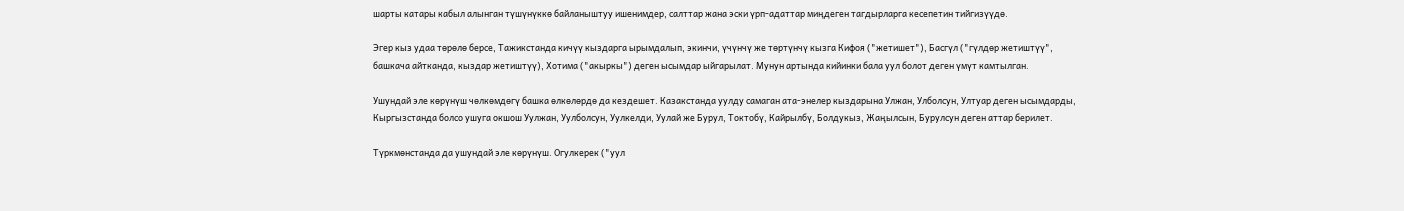шарты катары кабыл алынган түшүнүккө байланыштуу ишенимдер, салттар жана эски үрп-адаттар миңдеген тагдырларга кесепетин тийгизүүдө.

Эгер кыз удаа төрөлө берсе, Тажикстанда кичүү кыздарга ырымдалып, экинчи, үчүнчү же төртүнчү кызга Кифоя ("жетишет"), Басгүл ("гүлдөр жетиштүү", башкача айтканда, кыздар жетиштүү), Хотима ("акыркы") деген ысымдар ыйгарылат. Мунун артында кийинки бала уул болот деген үмүт камтылган.

Ушундай эле көрүнүш чөлкөмдөгү башка өлкөлөрдө да кездешет. Казакстанда уулду самаган ата-энелер кыздарына Улжан, Улболсун, Ултуар деген ысымдарды, Кыргызстанда болсо ушуга окшош Уулжан, Уулболсун, Уулкелди, Уулай же Бурул, Токтобү, Кайрылбү, Болдукыз, Жаңылсын, Бурулсун деген аттар берилет.

Түркмөнстанда да ушундай эле көрүнүш. Огулкерек ("уул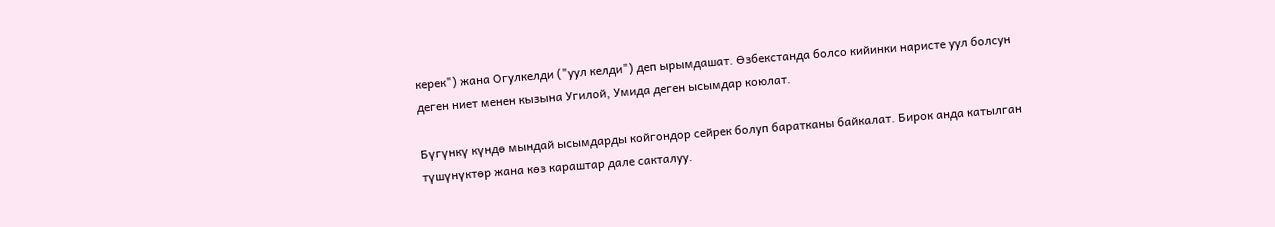керек") жана Огулкелди ("уул келди") деп ырымдашат. Өзбекстанда болсо кийинки наристе уул болсун деген ниет менен кызына Угилой, Умида деген ысымдар коюлат.

Бүгүнкү күндө мындай ысымдарды койгондор сейрек болуп баратканы байкалат. Бирок анда катылган түшүнүктөр жана көз караштар дале сакталуу.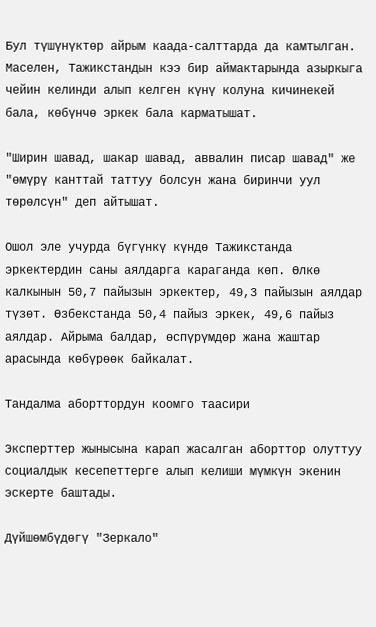Бул түшүнүктөр айрым каада-салттарда да камтылган. Маселен, Тажикстандын кээ бир аймактарында азыркыга чейин келинди алып келген күнү колуна кичинекей бала, көбүнчө эркек бала карматышат.

"Ширин шавад, шакар шавад, аввалин писар шавад" же "өмүрү канттай таттуу болсун жана биринчи уул төрөлсүн" деп айтышат.

Ошол эле учурда бүгүнкү күндө Тажикстанда эркектердин саны аялдарга караганда көп. Өлкө калкынын 50,7 пайызын эркектер, 49,3 пайызын аялдар түзөт. Өзбекстанда 50,4 пайыз эркек, 49,6 пайыз аялдар. Айрыма балдар, өспүрүмдөр жана жаштар арасында көбүрөөк байкалат.

Тандалма аборттордун коомго таасири

Эксперттер жынысына карап жасалган аборттор олуттуу социалдык кесепеттерге алып келиши мүмкүн экенин эскерте баштады.

Дүйшөмбүдөгү "Зеркало"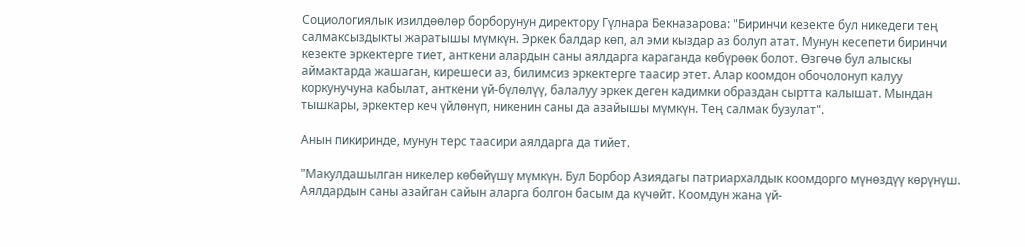Социологиялык изилдөөлөр борборунун директору Гүлнара Бекназарова: "Биринчи кезекте бул никедеги тең салмаксыздыкты жаратышы мүмкүн. Эркек балдар көп, ал эми кыздар аз болуп атат. Мунун кесепети биринчи кезекте эркектерге тиет, анткени алардын саны аялдарга караганда көбүрөөк болот. Өзгөчө бул алыскы аймактарда жашаган, кирешеси аз, билимсиз эркектерге таасир этет. Алар коомдон обочолонуп калуу коркунучуна кабылат, анткени үй-бүлөлүү, балалуу эркек деген кадимки образдан сыртта калышат. Мындан тышкары, эркектер кеч үйлөнүп, никенин саны да азайышы мүмкүн. Тең салмак бузулат".

Анын пикиринде, мунун терс таасири аялдарга да тийет.

"Макулдашылган никелер көбөйүшү мүмкүн. Бул Борбор Азиядагы патриархалдык коомдорго мүнөздүү көрүнүш. Аялдардын саны азайган сайын аларга болгон басым да күчөйт. Коомдун жана үй-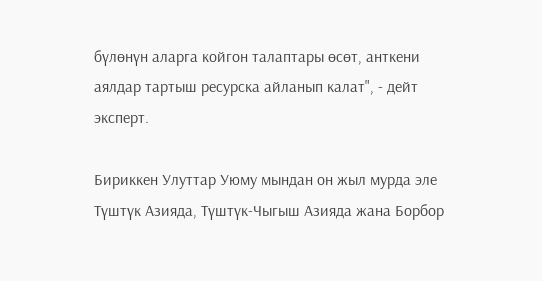бүлөнүн аларга койгон талаптары өсөт, анткени аялдар тартыш ресурска айланып калат", - дейт эксперт.

Бириккен Улуттар Уюму мындан он жыл мурда эле Түштүк Азияда, Түштүк-Чыгыш Азияда жана Борбор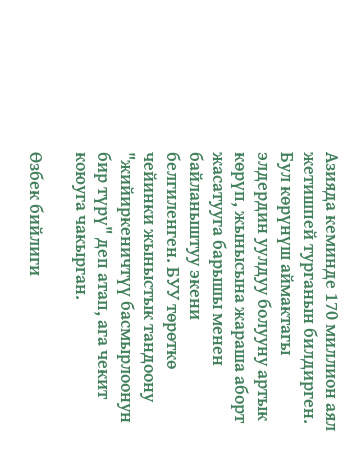Азияда кеминде 170 миллион аял жетишпей турганын билдирген. Бул көрүнүш аймактагы элдердин уулдуу болууну артык көрүп, жынысына жараша аборт жасатууга барышы менен байланыштуу экени белгиленген. БУУ төрөткө чейинки жыныстык тандоону "жийиркеничтүү басмырлоонун бир түрү" деп атап, ага чекит коюуга чакырган.

Өзбек бийлиги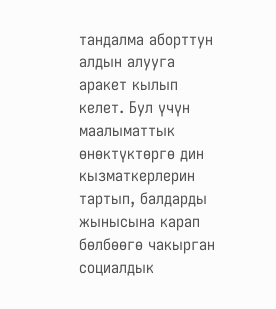тандалма аборттун алдын алууга аракет кылып келет. Бул үчүн маалыматтык өнөктүктөргө дин кызматкерлерин тартып, балдарды жынысына карап бөлбөөгө чакырган социалдык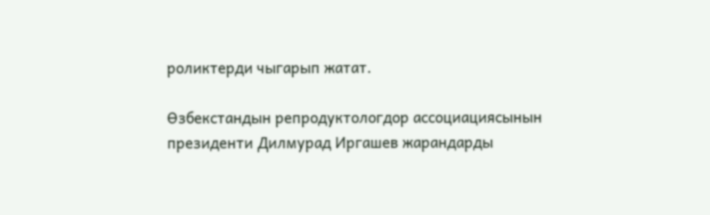роликтерди чыгарып жатат.

Өзбекстандын репродуктологдор ассоциациясынын президенти Дилмурад Иргашев жарандарды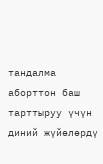тандалма аборттон баш тарттыруу үчүн диний жүйөлөрдү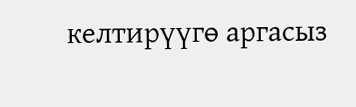келтирүүгө аргасыз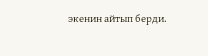экенин айтып берди.